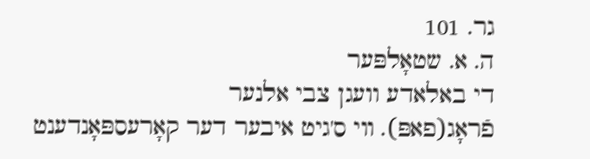גר. 101
ה. א. שטאָלפּער
די באלאדע וועגן צבי אלנער
פֿראָג(פאפּ). װי ס'גיט איבער דער קאָרעספּאָנדענט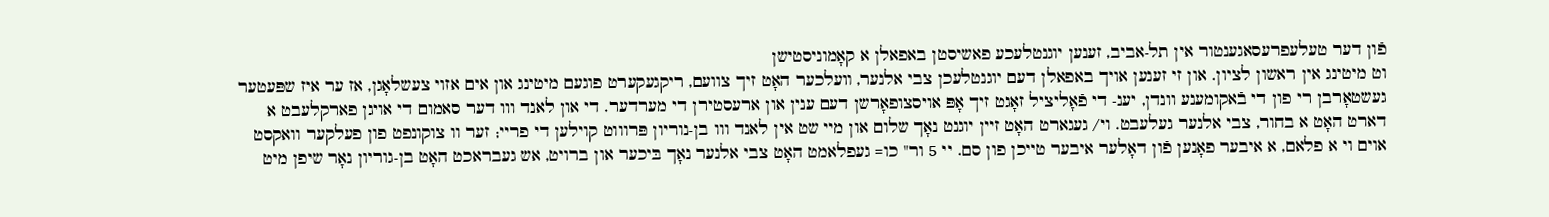פֿון דער טעלעפרעסאגענטור אין תל-אביב, זענען יוגנטלעכע פאשיסטן באפאלן א קאָמוניסטישן
וט מיטינג אין ראשון לציון. און זי זענען אויך באפאלן דעם יוגנטלעכן צבי אלנער, װעלכער האָט זיך צוועם, ריקגעקערט פוגעם מיטינג און אים אזוי צעשלאָגן, אז ער איז שפּעטער געשטאָרבן רי פון די בֿאקומענע וונדן, יענ- די פֿאָליציל זאָגט זיך אָפּ אויסצופאָרשן דעם ענין און ארעסטירן די מערדער. די און לאנד ווו דער סאמום די אויגן פארקלעבט א דארט האָט א בחור, צבי אלנער געלעבט. וי/ געגארט האָט זיין יוגנט נאָך שלום און מיי שט אין לאנד ווו בן-נוריון פּרוווט קוילען די פריי; זער וו צוקונפט פון פעלקער וואקסט אוים וי א פלאם, א איבער פאָנען פֿון דאָלער איבער טייכן פון סם. יי 5 ור" כו= געפלאמט האָט צבי אלנער נאָך בּיכער און ברויט, אש געבראכט האָט בן-גוריון נאָר שיפן מיט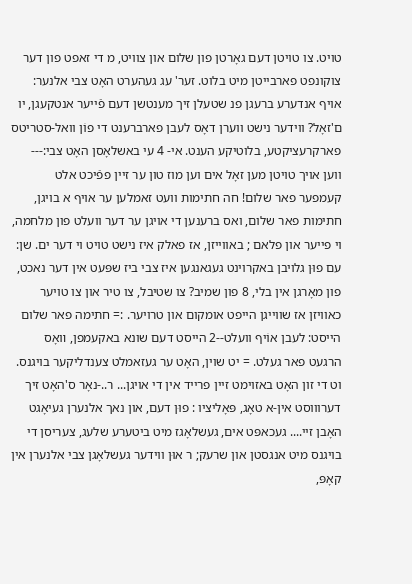טויט. צו טויטן דעם גאָרטן פון שלום און צוויט, מ די זאפט פון דער צוקונפט פארבייטן מיט בלוט. זער' עג געהערט האָט צבי אלנער: אויף אנדערע ברעגן פנ שטעלן זיך מענטשן דעם פֿייער אנטקעגן, יו ם'זאָל? ווידער נישט ווערן דאָס לעבן פארברענט די פוֹן וואל-סטריטס פארקרעציקטע, בלוטיקע הענט. אי- 4 עי באשלאָסן האָט צבי:--- ווען אויך טויטן מען זאָל אים וען מוז טון ער זיין פפֿיכט אלט קעמפער פאר שלום! חה חתימות וועט זאמלען ער אויף א בויגן, חתימות פאר שלום, ואס ברענען די אויגן ער דער וועלט פון מלחמה, וי פייער און פלאם ; באווייזן, אז פאלק איז נישט טויט וי דער ים. שן: עם פוּן גלויבן באקרוינט געגאנגען איז צבי ביז שפּעט אין דער נאכט, פון מאָרגן אין בלי, 8 פון שמיב? צו שטיבל, צו טיר און צו טויער כאוויזן אז שווייגן הייפט אומקום און טרויער. := חתימה פאר שלום הייסט: לעבן אוֹיף וועלט--2 הייסט דעם שונא באקעמפן, װאָס הרגעט פאר געלט. = יט שוין, האָט ער געזאמלט צענדליקער בויגנס. וט די זון האָט באזוימט זיין פרייד אין די אויגן... ר..-נאָר ס'האָט זיך דערוווסט אין-א טאָג, פּאָליציו : פוּן דעם, און נאך אלנערן געיאָגט האָבן זיי.... געכאפּט אים, געשלאָגז מיט ביטערע שלעג, צעריסן די בויגנס מיט אנגסטן און שרעק; ר אוּן ווידער געשלאָגן צבי אלנערן אין קאָפּ,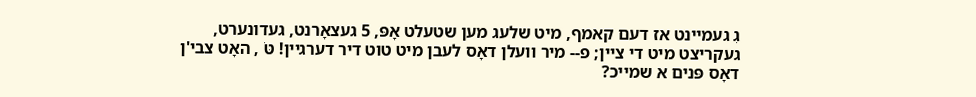גִ געמיינט אז דעם קאמף, מיט שלעג מען שטעלט אָפּ, 5 געצאָרנט, געדונערט, געקריצט מיט די ציין; פ-- מיר וועלן דאָס לעבן מיט טוט דיר דערגיין! טֹּ , האָט צבי'ן דאָס פּנים א שמייכ?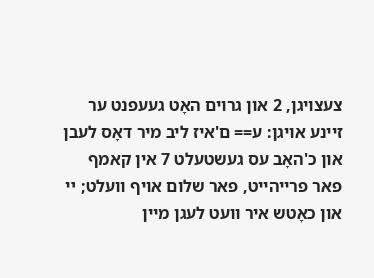צעצויגן, 2 און גרוים האָט געעפנט ער זיינע אויגן: ע== ם'איז ליב מיר דאָס לעבן און כ'האָב עס געשטעלט 7 אין קאמף פאר פרייהייט, פאר שלום אויף וועלט; ײ און כאָטש איר וועט לעגן מיין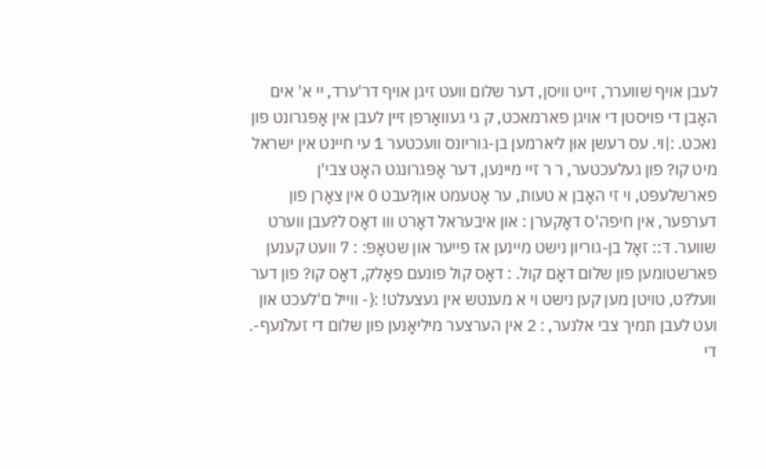לעבן אויף שׁווערר, זייט וויסן, דער שלום וועט זיגן אויף דר'ערד, יי א' אים האָבן די פויסטן די אויגן פארמאכט, ק גי געװאָרפן זיין לעבן אין אָפּגרונט פון נאכט. :|וי. עס רעשן אוּן ליארמען בן-גוריונס וועכטער 1 עי חיינט אין ישראל מיט קו? פון געלעכטער, ר ר זיי מיינען, דער אָפּגרונגט האָט צבי'ן פארשלעפּט, ױ זי האָבן א טעות, ער אָטעמט און?עבט 0 אין צאָרן פון דערפער, אין חיפה'ס דאָקערן : און איבעראל דאָרט ווו דאָס ל?עבן ווערט שווער. דּ:: זאָל בן-גוריון נישט מיינען אז פייער און שטאָפּ: : 7 וועט קענען פארשטומען פון שלום דאָם קול. : דאָס קול פונעם פאָלק, דאָס קו? פון דער וועל?ט, טויטן מען קען נישט וי א מענטש אין געצעלט! :{- װייל ם'לעכט און ועט לעבן תמיך צבי אלנער, : 2 אין הערצער מיליאָנען פון שלום די זעלֿנעף-. די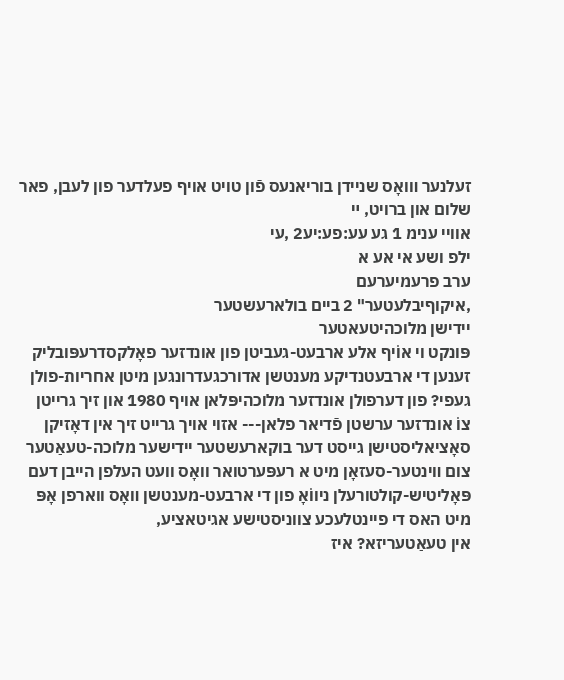זעלנער װואָס שניידן בוריאנעס פֿון טויט אויף פעלדער פון לעבן, פאר שלום און ברויט, ײ
אוויי ענימ 1 גע עע:פע:יע2 ,עי
ילפ ושע אי אע א
ערב פרעמיערעם
,איקוףיבלעטער" 2 ביים בולארעשטער
יידישן מלוכהיטעאטער
פּונקט וי אוֹיף אלע ארבעט-געביטן פון אונדזער פאָלקסדרעפּובליק זענען די ארבעטנדיקע מענטשן אדורכגעדרונגען מיטן אחריות-פולן געפי? פון דערפולן אונדזער מלוכהיפּלאן אויף 1980 און זיך גרייטן צוֹ אונדזער ערשטן פֿדיאר פלאן--- אזוי אויך גרייט זיך אין דאָזיקן סאָציאליסטישן גייסט דער בוקארעשטער יידישער מלוכה-טעאַטער צום װינטער-סעזאָן מיט א רעפּערטואר וואָס וועט העלפן הייבן דעם פּאָליטיש-קולטורעלן ניווֹאָ פון די ארבעט-מענטשן װאָס ווארפן אָפּ מיט האס די פיינטלעכע צווניסטישע אגיטאציע,
אין טעאַטעריזא? איז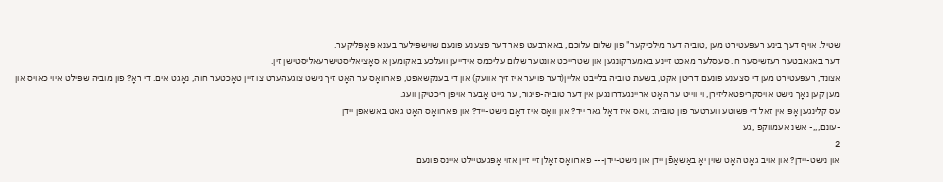שטיל. אויף דעך בינע רעפּעטירט מען ,טוביה דער מילכיקער" פון שלום עלוכם, באארבעט פאר דער פצענע פונעם שוישפּילער בענא פּאָפּליקער.
דער באגאבטער רעזשיסער ח. סעסלער מאכט זיינע באמערקונגען און שטרייכט אונטער שלום עליכמס אידייען וועלכע באקומען א סאָציאליסטישרעאליסטישן זין.
אצונד, רעפּעטירט מען די סצענע פונעם דריטן אקט, בשעת טוביה בלייבט אליין(דער פויער איז זיך אוועק) און די בענקשאפט, פארוואָס ער האָט זיך נישט צוגעהערט צו זיין טאָכטער חוה, נאָגט אים. די ראָ? פון מוביה שפּילט איוי כאויס און מען קען נאָך נישט אויסקריפטאליזירן, וי ווייט ער האָט אריינגעדרונגען אין דער טוביה-פיגור, ער גייט אָבער אויפן ריכטיקן וועג.
עס קלינגען אָפּ אין זאל די פּשוטע ווערטער פון טובּיה: ,ואס איז דאָל גאר ייד? און וואָס איז דאָם נישט-ייד? און פארוואָס האָט גאט באשאפן יידן
-עונם,,,- אשנ אעמווקפ ,גע
2
און נישט-יידן? און אויב גאָט האָט שוין יאָ באַשאַפֿן יידן און נישט-יידן--- פארװאָס זאָלן זיי זיין אזוי אָפּגעטײלט איינס פונעם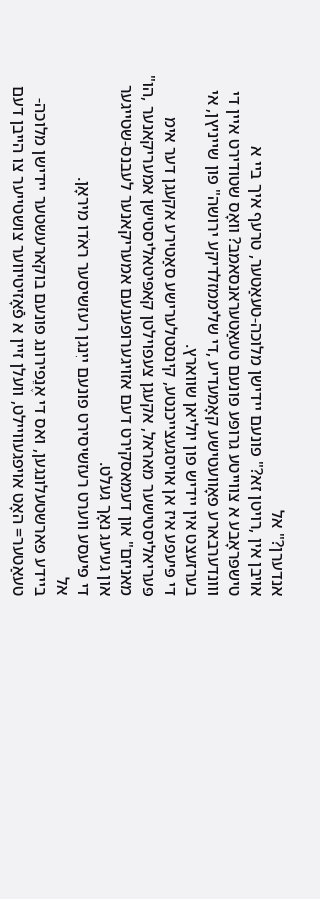אנדערן?" אל
אויבן אין ,רויטן זא?" פונעם יידישן מלוכה-טעאַטער, טרעף איך ביי א טישפּראָבע א צווייטע גרופּע פונעם טעאַטעראנסאמב? װאָס שטודירט איין די ווונדערבארע פאָוועטישע קאָמעדיע ,די שליממזלדיקע ירושה" פון שײניץן, אי בערזעצט אין יידיש פון יוליאן שווארץ.
די פּיעפע איז אן אויסגעצייכנטע, קינסטלערישע סאַטירע אקעגן דער אימ פּעריאליסטישער מאראל, אקעגן צעפוילטן קאפּיטאליסטישן אמעריקאנער ,הו" מאניזם" און דעמאסקירט דעם אזויגערופענעם אמעריקאנער לעבנס-שטייגער און געיעג נאָך געלט.
די פּיעסע ווערט רעזשיסירט פונעם ייִנגן רעזשיסער ראֹדו מיראָן.
אל
ביידע פארשטעלונגען, ואס די אֶנֵפירונג פונעם בוקארעשטער יידישן מלוכה-טעאַטער= האָט אויפגעוויילט, וועלן זיין א פֿאָזיטיווער צושטייער צו הייבן דעם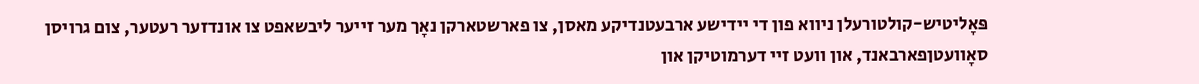פּאָליטיש-קולטורעלן ניווא פון די יידישע ארבעטנדיקע מאסן, צו פארשטארקן נאָך מער זייער ליבשאפט צו אונדזער רעטער, צום גרויסן סאָוועטןפארבאנד, און וועט זיי דערמוטיקן און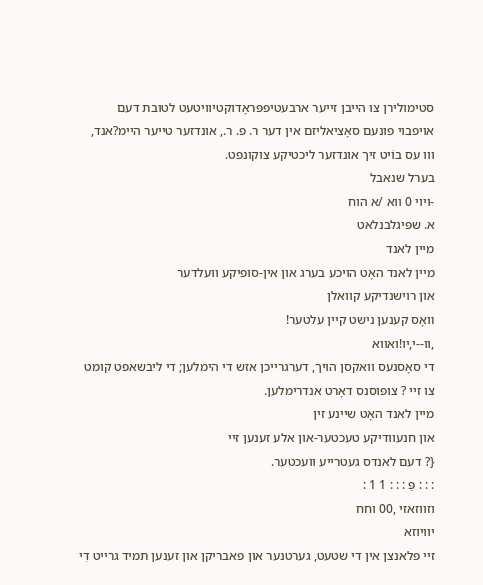סטימולירן צו הייבן זייער ארבעטיפפּראָדוקטיוויטעט לטובת דעם אויפבוי פונעם סאָציאליזם אין דער ר. פ. ר., אונדזער טייער היימ?אנד, ווו עס בוֹיט זיך אונדזער ליכטיקע צוקונפט.
בערל שנאבל
-ויוי 0 ווא /א הוח
א. שפּיגלבנלאט
מיין לאנד
מיין לאנד האָט הויכע בערג און אין-סופיקע וועלדער
און רוישנדיקע קוואלן
װאָס קענען נישט קיין עלטער!
,וו--י,יו!ואווא
די סאָסנעס וואקסן הויך, דערגרייכן אזש די הימלען; די ליבשאפט קומט צו זיי ? צופוסנס דאָרט אנדרימלען.
מיין לאנד האָט שיינע זין
און חנעוודיקע טעכטער-און אלע זענען זיי
{? דעם לאנדס געטרייע וועכטער.
: : : פַּ : : : 1 1 :
וזווזאזי ,00 וחח
יוויוזא
זיי פלאנצן אין די שטעט, גערטנער און פאבריקן און זענען תמיד גרייט דִי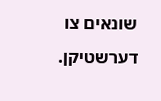שונאים צו דערשטיקן.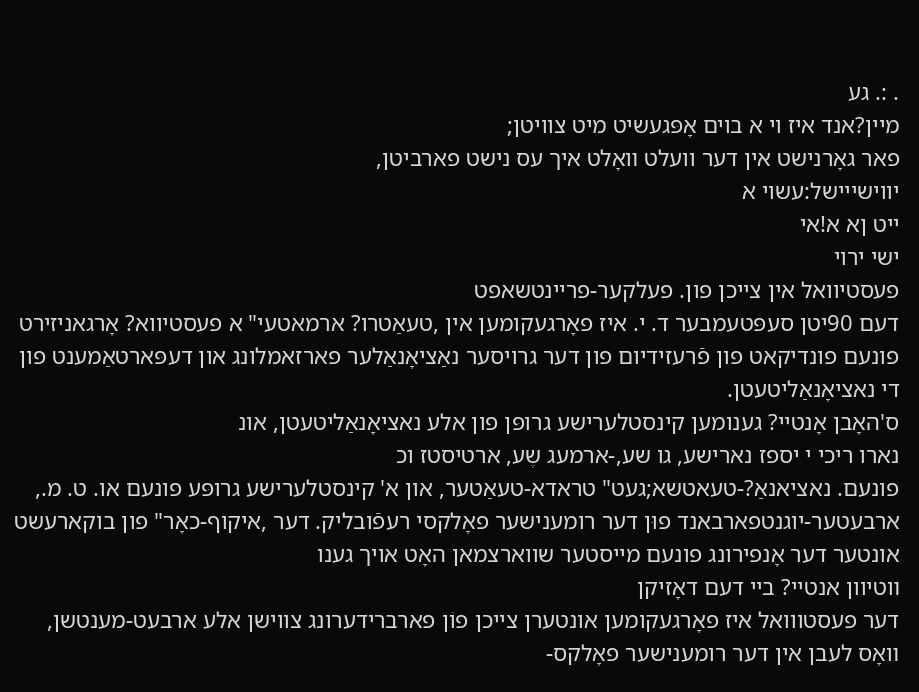. :. גע
מיין?אנד איז וי א בוים אָפּגעשיט מיט צוויטן;
פאר גאָרנישט אין דער וועלט װאָלט איך עס נישט פארביטן,
יווישייישל:עשוי א
ייט ןא א!אי
ישי ירוי
פעסטיוואל אין צייכן פון. פעלקער-פריינטשאפט
דעם 90יטן סעפּטעמבער ד. י. איז פאָרגעקומען אין ,טעאַטרו? ארמאטעי" א פעסטיווא? אָרגאניזירט פונעם פונדיקאט פון פֿרעזידיום פון דער גרויסער נאַציאָנאַלער פארזאמלונג און דעפּארטאַמענט פון די נאציאָנאַליטעטן.
ס'האָבן אָנטיי? גענומען קינסטלערישע גרופּן פון אלע נאציאָנאַליטעטן, אונ
נארו ריכי י יספז נארישע, גו שע,-ארמעג שֶע, ארטיסטז וכ
פונעם. נאציאנאַ?-טעאטשא;געט" טראדא-טעאַטער, און א' קינסטלערישע גרופּע פונעם או. ט. מ., ארבעטער-יוגנטפארבאנד פוּן דער רומענישער פאָלקסי רעפֿובליק. דער ,איקוף-כאָר" פון בוקארעשט אונטער דער אָנפירונג פונעם מייסטער שווארצמאן האָט אויך גענו
װטיוון אנטיי? ביי דעם דאָזיקן
דער פעסטווואל איז פאָרגעקומען אונטערן צייכן פוֹן פארברידערונג צווישן אלע ארבעט-מענטשן, װאָס לעבן אין דער רומענישער פאָלקס-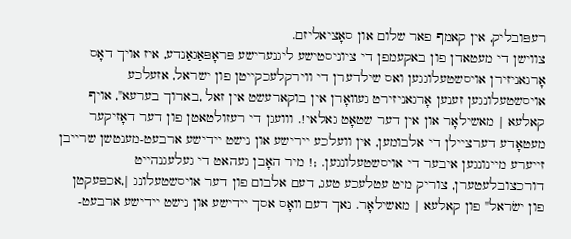רעפּובליק, אין קאמף פאר שלום און סאָציאליזם.
צווישן די מעטאדן פון באקעמפן די ציוניסטישע ליגנערישע פּראָפּאַגאַנדע, איז אויך דאָס אָרגאניזירן אויסשטעלוגגען ואס שילדערן די ווירקלעכקייטן פון ישראל, אזעלכע אויסשטעלונגען זענען אָרגאניזירט געװאָרן אין בוקארעשט אין זאל ,בארוך בערעא", אויף קאלעא | מאשילאָר און אין דער שטאָט גאלאי!. ווועגן די רעזולטאטן פון דער דאָזיקער מעטאָדע דערציילן די אלבומען, אין וועלכע יירישע און נישט יידישע ארבעט-מענטשן שרייבן זייערע מיינונגען איבער די אויסשטעלונגען. ;! מיר האָבן געהאט די געלעגנהייט דורכצובלעטערן, צוריק מיט עטלעכע טעג, דעם אלבום פון דער אויסשטעלונג |,אכפּעקטן פון ישׂראל" פון קאלעא | מאשילאָר. נאך דעם װאָס אסך יידישע און נישט יידישע ארבעט-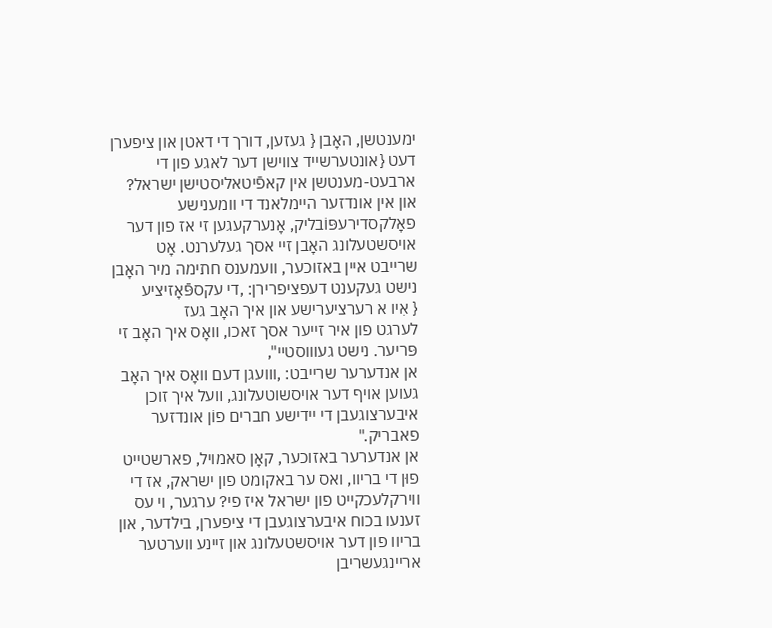ימענטשן, האָבן { געזען, דורך די דאטן און ציפערן דעט {אונטערשייד צווישן דער לאגע פון די ארבעט-מענטשן אין קאפֿיטאליסטישן ישראל? און אין אונדזער היימלאנד די וומענישע פאָלקסדירעפּוֹבליק, אָנערקעגען זי אז פון דער אויסשטעלונג האָבן זיי אסך געלערנט. אָט שרייבט איין באזוכער, וועמענס חתימה מיר האָבן נישט געקענט דעפציפרירן: ,די עקספּֿאָזיציע
{ אִיו א רערציערישע און איך האָב געז
לערגט פון איר זייער אסך זאכו, װאָס איך האָב זי פּריער. נישט געװוסטײ",
אן אנדערער שרייבט: ,וװעגן דעם װאָס איך האָב געוען אויף דער אויסשוטעלונג, װעל איך זוכן איבערצוגעבן די יידישע חברים פוֹן אונדזער פאבריק."
אן אנדערער באזוכער, קאָן סאמויל, פארשטייט פוּן די בריוו, ואס ער באקומט פון ישראק, אז די ווירקלעכקייט פון ישראל איז פי? ערגער, וי עס זענעו בכוח איבערצוגעבן די ציפערן, בילדער, און בריוו פון דער אויסשטעלונג און זיינע ווערטער אריינגעשריבן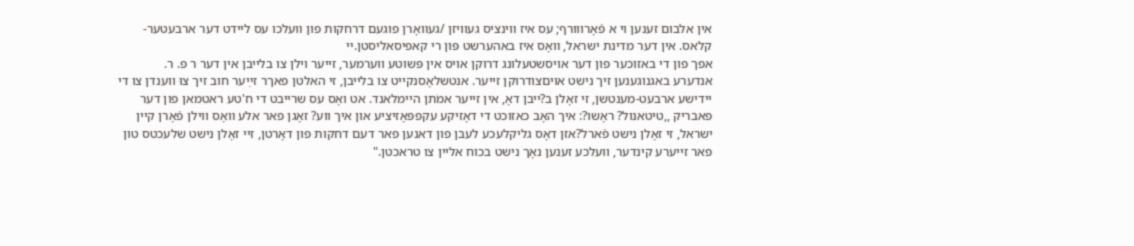אין אלבום זענען וי א פֿאָרווורף; עס איז װינציס געוויזן /געװאָרן פוגעם דרחקות פון װעלכו עס ליידט דער ארבעטער-קלאס. אין דער מדינת ישראל, װאָס איז באהערשט פּון רי קאפיסאליסטן.ײ
אפך פון די באזוכער פון דער אויסשטעלונג דרוקן אויס אין פּשוטע ווערמער, זייער וילן צו בלייבן אין דער ר פ. ר.
אנדערע באגנוגענען זיך נישט אויםצודרוקן זייער. אנטשלאָסנקייט צו בלייבן, זי האלטן פאךר זײַער חוב זיך צוּ ווענדן צו די יידישע ארבעט-מענטשן, זי זאָלן ב?ייבן דאָ, אין זייער אמֹתן היימלאנד. אט ואָס עס שרייבט די ח'טע ראטמאן פון דער פאבריק ,,טיטאנול? ראָשו?: איך האָב כאזוכט די דאָזיקע עקפפּאָזיציע און איך ווע? זאָגן פאר אלע װאָס ווילן פֿאָרן קיין ישראל, זי זאָלן נישט פֿארל?אזן דאָס גליקלעכע לעבן פון דאנען פאר דעם דחקות פון דאָרטן, זיי זאָלן נישט שלעכטס טון פאר זייערע קינדער, וועלכע זענען נאָך נישט בכוח אליין צו טראכטן."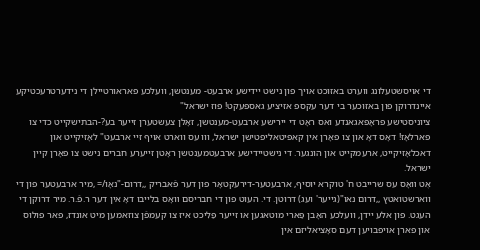די אויסשטעלונג ווערט באזוכט אויך פון נישט יידישע ארבעט- מענטשן, וועלכע פאראורטיילן די נידערטרעכטיקע
איינדרוקן פון באזוכער בי דער עקספ אזיציע גאספּעקט! פוז ישראל"
ציוניסטישע פּראָפּאגאנדע ואס ראָט די יירישע ארבעט-מענטשן, זאָלן צעשטערן זייער בע?-הבתישקייט כדי צו פארלאָז! דאָס דאָ און צו פאָרן אין קאפּיטאליפטישן ישראל, ווו עס ווארט אויף זיי ארבעט" לאָזיקייט און דאכלאָזיקייט, ארעמקייט און הונגער. די נישטיידישע ארבעטמענטשן ראָטן זייערע חברים נישט צו פאָרן קיין ישראל.
אֶט װאָס עס שרייבט ח' טוקרא יוסיף, ארבעטער-דירעקטאָר פון דער פֿאבריק ,,דרום-"נאָו/= ,מיר ארבעטער פון די ווארשטואטץ ,,דרום נאו"(גייער' ועג) דרוטן. די. העוט פון די חבריסם װאָס בלייבו דאָ אין דער ר.פֿ.ר. מיר דרוקן די העגט. פון אלע יידן, וועלכע האָבן פַּאּרי מוטאגען או זייער פַּלִיכט איז צו קעמפֿן צוזאמען מיט אונדז, פאר פולוס און פארן אויפבויען דעם סאָציאליזם אין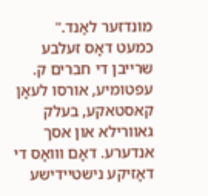מונדזער לאַנד."
כמעט דאָס זעלבע שרייבן די חברים ק. עפטומיע, אורסו לעאָן קאסטאקע, בעלק גאוורילא און אסך אנדערע. דאָם װואָס די דאָזיקע נישטיידישע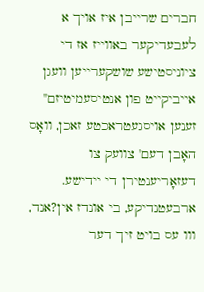חברים שרייבן איז אויך א לעבעדיקער באווייז אז די ציוניסטישע שושקערייען וועגן אייביקייט פון אנטיסעמיטיזם" זענען אויסגעטראכטע זאכן, וואָס האָבן דעם' צוועק צו דעזאָריענטירן די יידישע. ארבעטנדיקע, בי אונדז אין?אנד, ווו עס בויט זיך דער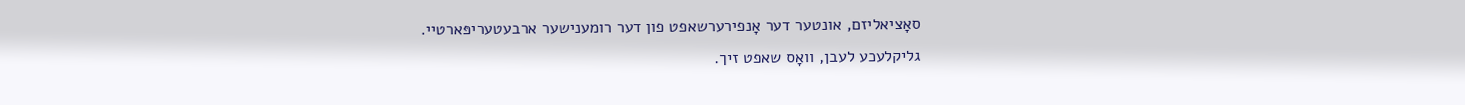סאָציאליזם, אונטער דער אָנפירערשאפט פון דער רומענישער ארבעטעריפּארטיי.
גליקלעכע לעבן, וואָס שאפט זיך.